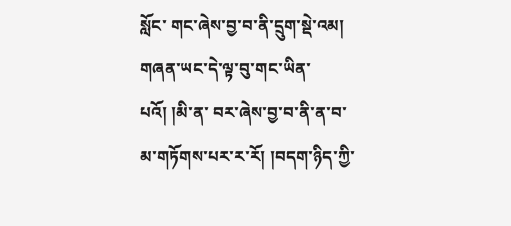སློང་ གང་ཞེས་བྱ་བ་ནི་དྲུག་སྡེ་འམ། གཞན་ཡང་དེ་ལྟ་བུ་གང་ཡིན་པའོ། །མི་ན་ བར་ཞེས་བྱ་བ་ནི་ན་བ་མ་གཏོགས་པར་ར་རོ། །བདག་ཉིད་ཀྱི་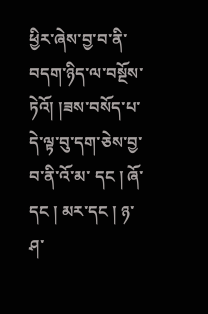ཕྱིར་ཞེས་བྱ་བ་ནི་ བདག་ཉིད་ལ་བསྔོས་ཏེའོ། །ཟས་བསོད་པ་དེ་ལྟ་བུ་དག་ཅེས་བྱ་བ་ནི་འོ་མ་ དང ། ཞོ་དང ། མར་དང ། ཉ་ཤ་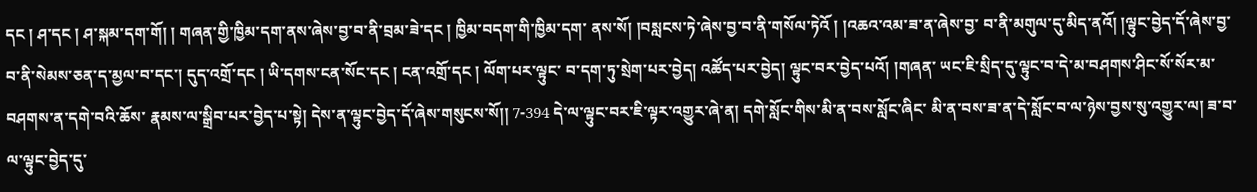དང ། ཤ་དང ། ཤ་སྐམ་དག་གོ། ། གཞན་གྱི་ཁྱིམ་དག་ནས་ཞེས་བྱ་བ་ནི་བྲམ་ཟེ་དང ། ཁྱིམ་བདག་གི་ཁྱིམ་དག་ ནས་སོ། །བསླངས་ཏེ་ཞེས་བྱ་བ་ནི་གསོལ་ཏེའོ ། །འཆའ་འམ་ཟ་ན་ཞེས་བྱ་ བ་ནི་མགུལ་དུ་མིད་ནའོ། །ལྟུང་བྱེད་དོ་ཞེས་བྱ་བ་ནི་སེམས་ཅན་ད་མྱལ་བ་དང་། དུད་འགྲོ་དང ། ཡི་དགས་ངན་སོང་དང ། ངན་འགྲོ་དང ། ལོག་པར་ལྟུང་ བ་དག་ཏུ་སྲེག་པར་བྱེད། འཚོད་པར་བྱེད། ལྟུང་བར་བྱེད་པའོ། །གཞན་ ཡང་ཇི་སྲིད་དུ་ལྟུང་བ་དེ་མ་བཤགས་ཤིང་སོ་སོར་མ་བཤགས་ན་དགེ་བའི་ཆོས་ རྣམས་ལ་སྒྲིབ་པར་བྱེད་པ་སྟེ། དེས་ན་ལྟུང་བྱེད་དོ་ཞེས་གསུངས་སོ།། 7-394 དེ་ལ་ལྟུང་བར་ཇི་ལྟར་འགྱུར་ཞེ་ན། དགེ་སློང་གིས་མི་ན་བས་སློང་ཞིང་ མི་ན་བས་ཟ་ན་དེ་སློང་བ་ལ་ཉེས་བྱས་སུ་འགྱུར་ལ། ཟ་བ་ལ་ལྟུང་བྱེད་དུ་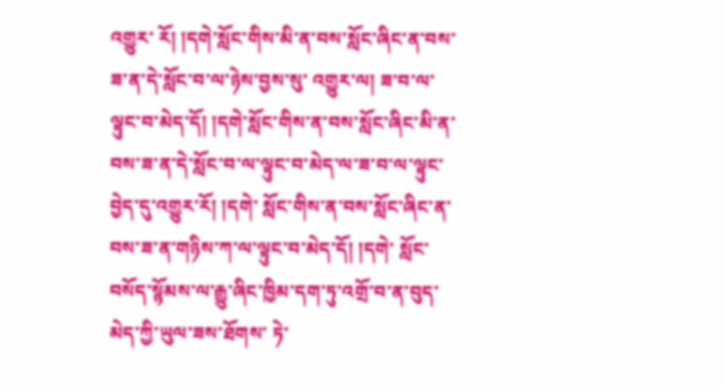འགྱུར་ རོ། །དགེ་སློང་གིས་མི་ན་བས་སློང་ཞིང་ན་བས་ཟ་ན་དེ་སློང་བ་ལ་ཉེས་བྱས་སུ་ འགྱུར་ལ། ཟ་བ་ལ་ལྟུང་བ་མེད་དོ། །དགེ་སློང་གིས་ན་བས་སློང་ཞིང་མི་ན་ བས་ཟ་ན་དེ་སློང་བ་ལ་ལྟུང་བ་མེད་ལ་ཟ་བ་ལ་ལྟུང་བྱེད་དུ་འགྱུར་རོ། །དགེ་ སློང་གིས་ན་བས་སློང་ཞིང་ན་བས་ཟ་ན་གཉིས་ཀ་ལ་ལྟུང་བ་མེད་དོ། །དགེ་ སློང་བསོད་སྙོམས་ལ་རྒྱུ་ཞིང་ཁྱིམ་དག་ཏུ་འགྲོ་བ་ན་བུད་མེད་ཀྱི་ཡུལ་ཟས་ཐོགས་ ཏེ་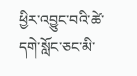ཕྱིར་འབྱུང་བའི་ཚེ་དགེ་སློང་ཅང་མི་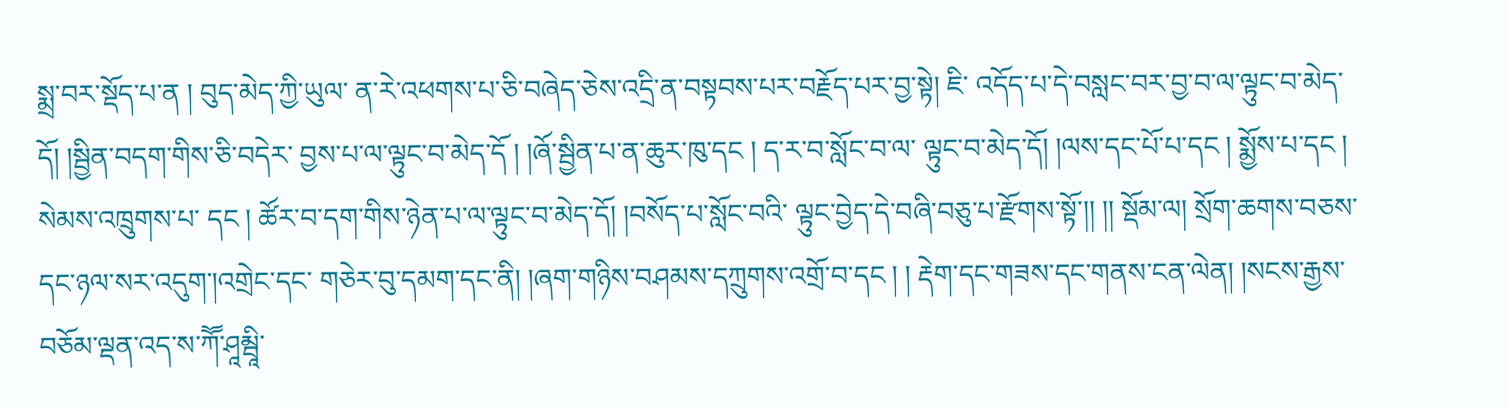སྨྲ་བར་སྡོད་པ་ན ། བུད་མེད་ཀྱི་ཡུལ་ ན་རེ་འཕགས་པ་ཅི་བཞེད་ཅེས་འདྲི་ན་བསྟབས་པར་བརྗོད་པར་བྱ་སྟེ། ཇི་ འདོད་པ་དེ་བསླང་བར་བྱ་བ་ལ་ལྟུང་བ་མེད་དོ། །སྦྱིན་བདག་གིས་ཅི་བདེར་ བྱས་པ་ལ་ལྟུང་བ་མེད་དོ ། །ཞོ་སྦྱིན་པ་ན་ཆུར་ཁུ་དང ། ད་ར་བ་སློང་བ་ལ་ ལྟུང་བ་མེད་དོ། །ལས་དང་པོ་པ་དང ། སྨྱོས་པ་དང ། སེམས་འཁྲུགས་པ་ དང ། ཚོར་བ་དག་གིས་ཉེན་པ་ལ་ལྟུང་བ་མེད་དོ། །བསོད་པ་སློང་བའི་ ལྟུང་བྱེད་དེ་བཞི་བཅུ་པ་རྫོགས་སྟོ་།། །། སྡོམ་ལ། སྲོག་ཆགས་བཅས་དང་ཉལ་སར་འདུག་།འགྲེང་དང་ གཅེར་བུ་དམག་དང་ནི། །ཞག་གཉིས་བཤམས་དཀྲུགས་འགྲོ་བ་དང ། ། རྡེག་དང་གཟས་དང་གནས་ངན་ལེན། །སངས་རྒྱས་བཅོམ་ལྡན་འད་ས་ཀཽ་ཤཱམྦཱི་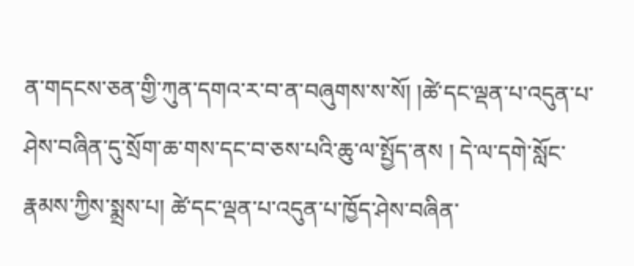ན་གདངས་ཅན་གྱི་ཀུན་དགའ་ར་བ་ན་བཞུགས་ས་སོ། །ཚེ་དང་ལྡན་པ་འདུན་པ་ ཤེས་བཞིན་དུ་སྲོག་ཆ་གས་དང་བ་ཅས་པའི་ཆུ་ལ་སྤྱོད་ནས ། དེ་ལ་དགེ་སློང་ རྣམས་ཀྱིས་སྨྲས་པ། ཚེ་དང་ལྡན་པ་འདུན་པ་ཁྱོད་ཤེས་བཞིན་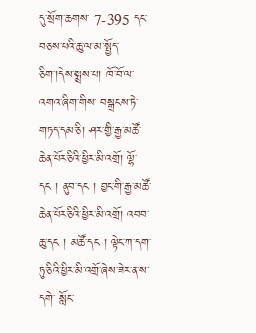དུ་སྲོག་ཆགས་ 7-395 དང་བཅས་པའི་ཆུ་ལ་མ་སྤྱོད་ཅིག་།དེས་སྨྲས་པ། ཁོ་བོ་ལ་འགའ་ཞིག་གིས་ བསྒྲངས་ཏེ་གཏད་དམ་ཅི། ཤར་གྱི་རྒྱ་མཚོ་ཆེན་པོར་ཅིའི་ཕྱིར་མི་འགྲོ། ལྷོ་ དང ། ནུབ་དང ། བྱང་གི་རྒྱ་མཚོ་ཆེན་པོར་ཅིའི་ཕྱིར་མི་འགྲོ། འབབ་ ཆུ་དང ། མཚོ་དང ། ལྟེང་ཀ་དག་ཏུ་ཅིའི་ཕྱིར་མི་འགྲོ་ཞེས་ཟེར་ན་ས་དགེ་ སློང་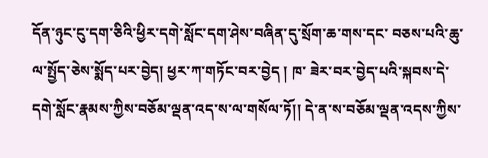དོན་ཉུང་ངུ་དག་ཅིའི་ཕྱིར་དགེ་སློང་དག་ཤེས་བཞིན་དུ་སྲོག་ཆ་གས་དང་ བཅས་པའི་ཆུ་ལ་སྤྱོད་ཅེས་སྨོད་པར་བྱེད། ཕྱར་ཀ་གཏོང་བར་བྱེད ། ཁ་ ཟེར་བར་བྱེད་པའི་སྐབས་དེ་དགེ་སློང་རྣམས་ཀྱིས་བཅོམ་ལྡན་འད་ས་ལ་གསོལ་ཏོ།། དེ་ན་ས་བཅོམ་ལྡན་འདས་ཀྱིས་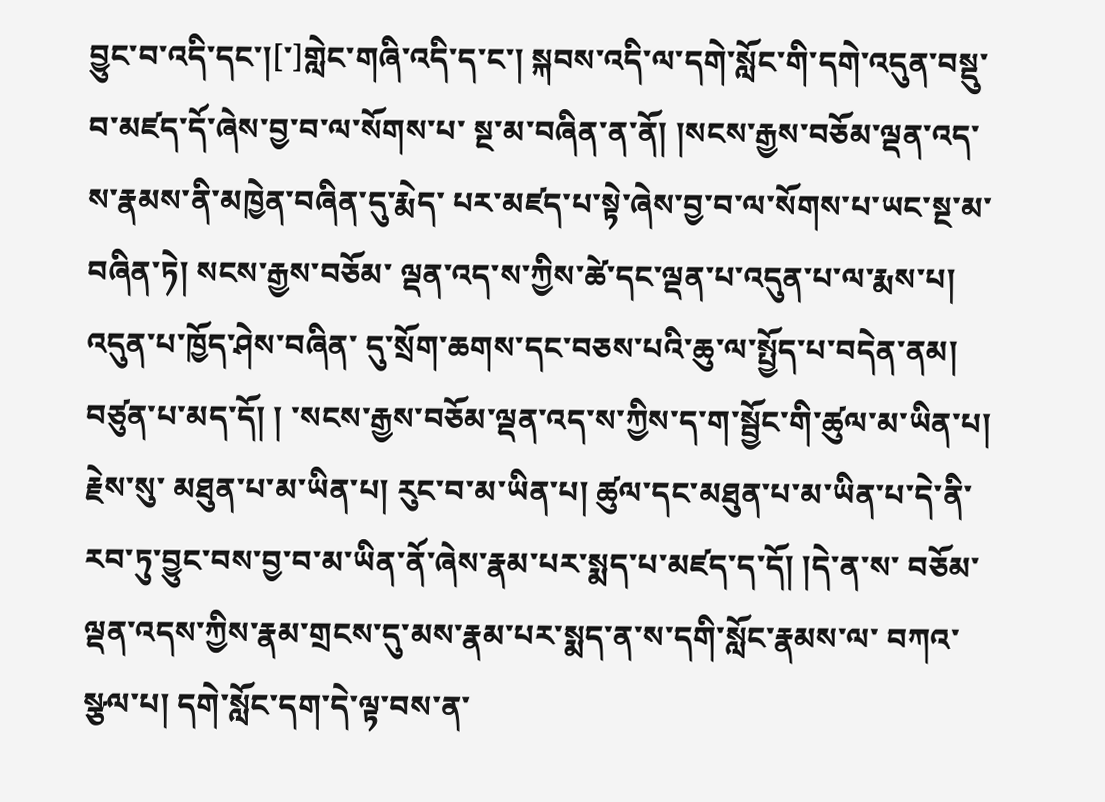བྱུང་བ་འདི་དང་།[་]གླེང་གཞི་འདི་ད་ང་། སྐབས་འདི་ལ་དགེ་སློང་གི་དགེ་འདུན་བསྡུ་བ་མཛད་དོ་ཞེས་བྱ་བ་ལ་སོགས་པ་ སྔ་མ་བཞིན་ན་ནོ། །སངས་རྒྱས་བཅོམ་ལྡན་འད་ས་རྣམས་ནི་མཁྱེན་བཞིན་དུ་རྨེད་ པར་མཛད་པ་སྟེ་ཞེས་བྱ་བ་ལ་སོགས་པ་ཡང་སྔ་མ་བཞིན་ཏེ། སངས་རྒྱས་བཅོམ་ ལྡན་འད་ས་ཀྱིས་ཚེ་དང་ལྡན་པ་འདུན་པ་ལ་རྨས་པ། འདུན་པ་ཁྱོད་ཤེས་བཞིན་ དུ་སྲོག་ཆགས་དང་བཅས་པའི་ཆུ་ལ་སྤྱོད་པ་བདེན་ནམ། བཙུན་པ་མད་དོ། ། ་སངས་རྒྱས་བཅོམ་ལྡན་འད་ས་ཀྱིས་ད་ག་སྦྱོང་གི་ཚུལ་མ་ཡིན་པ། རྗེས་སུ་ མཐུན་པ་མ་ཡིན་པ། རུང་བ་མ་ཡིན་པ། ཚུལ་དང་མཐུན་པ་མ་ཡིན་པ་དེ་ནི་ རབ་ཏུ་བྱུང་བས་བྱ་བ་མ་ཡིན་ནོ་ཞེས་རྣམ་པར་སྨད་པ་མཛད་ད་དོ། །དེ་ན་ས་ བཅོམ་ལྡན་འདས་ཀྱིས་རྣམ་གྲངས་དུ་མས་རྣམ་པར་སྨད་ན་ས་དགི་སློང་རྣམས་ལ་ བཀའ་སྩལ་པ། དགེ་སློང་དག་དེ་ལྟ་བས་ན་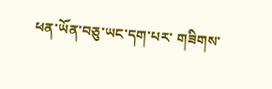ཕན་ཡོན་བཅུ་ཡང་དག་པར་ གཟིགས་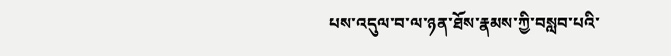པས་འདུལ་བ་ལ་ཉན་ཐོས་རྣམས་ཀྱི་བསླབ་པའི་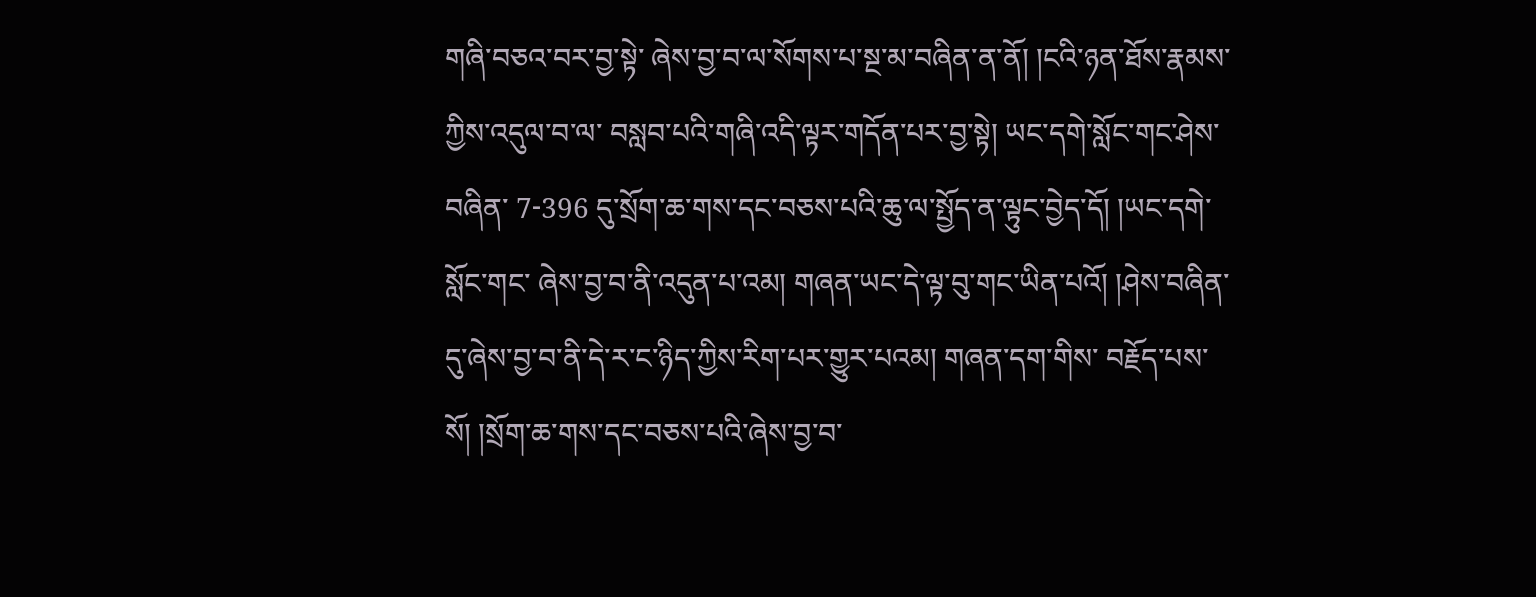གཞི་བཅའ་བར་བྱ་སྟེ་ ཞེས་བྱ་བ་ལ་སོགས་པ་སྔ་མ་བཞིན་ན་ནོ། །ངའི་ཉན་ཐོས་རྣམས་ཀྱིས་འདུལ་བ་ལ་ བསླབ་པའི་གཞི་འདི་ལྟར་གདོན་པར་བྱ་སྟེ། ཡང་དགེ་སློང་གང་ཤེས་བཞིན་ 7-396 དུ་སྲོག་ཆ་གས་དང་བཅས་པའི་ཆུ་ལ་སྤྱོད་ན་ལྟུང་བྱེད་དོ། །ཡང་དགེ་སློང་གང་ ཞེས་བྱ་བ་ནི་འདུན་པ་འམ། གཞན་ཡང་དེ་ལྟ་བུ་གང་ཡིན་པའོ། །ཤེས་བཞིན་ དུ་ཞེས་བྱ་བ་ནི་དེ་ར་ང་ཉིད་ཀྱིས་རིག་པར་གྱུར་པའམ། གཞན་དག་གིས་ བརྗོད་པས་སོ། །སྲོག་ཆ་གས་དང་བཅས་པའི་ཞེས་བྱ་བ་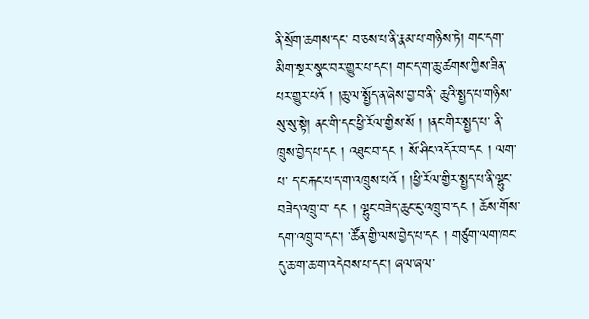ནི་སྲོག་ཆགས་དང་ བ་ཅས་པ་ནི་རྣམ་པ་གཉིས་ཏེ། གང་དག་མིག་སྔར་སྣང་བར་གྱུར་པ་དང་། གང་ད་ག་ཆུ་ཚགས་ཀྱིས་ཟིན་པར་གྱུར་པའོ ། །ཆུ་ལ་སྤྱོད་ན་ཞེས་བྱ་བ་ནི་ ཆུའི་སྤྱད་པ་གཉིས་སུ་སུ་སྟེ། ནང་གི་དང་ཕྱི་རོལ་གྱིས་སོ ། །ནང་གིར་སྤྱད་པ་ ནི་ཁྲུས་བྱེད་པ་དང ། འཐུང་བ་དང ། སོ་ཤིང་འདོར་བ་དང ། ལག་པ་ ད་ང་རྐང་པ་ད་ག་འཁྲུས་པའོ ། །ཕྱི་རོལ་གྱིར་སྤྱད་པ་ནི་ལྷུང་བཟེད་འཁྲུ་བ་ དང ། ལྷུང་བཟེད་ཆུང་ངུ་འཁྲུ་བ་དང ། ཆོས་གོས་དག་འཁྲུ་བ་དང་། ་ཚོན་གྱི་ལས་བྱེད་པ་དང ། གཙུག་ལག་ཁང་དུ་ཆ་ག་ཆ་ག་འདེབས་པ་དང་། ཞལ་ཞལ་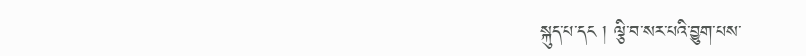སྐུད་པ་དང ། ལྕི་བ་སར་པའི་བྱུག་པས་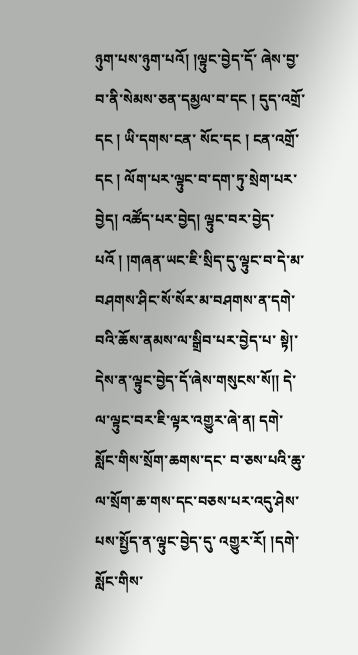ཉུག་པས་ཉུག་པའོ། །ལྟུང་བྱེད་དོ་ ཞེས་བྱ་བ་ནི་སེམས་ཅན་དམྱལ་བ་དང ། དུད་འགྲོ་དང ། ཡི་དགས་ངན་ སོང་དང ། ངན་འགྲོ་དང ། ལོག་པར་ལྟུང་བ་དག་ཏུ་སྲེག་པར་བྱེད། འཚོད་པར་བྱེད། ལྟུང་བར་བྱེད་པའོ ། །གཞན་ཡང་ཇི་སྲིད་དུ་ལྟུང་བ་དེ་མ་ བཤགས་ཤིང་སོ་སོར་མ་བཤགས་ན་དགེ་བའི་ཆོས་ནམས་ལ་སྒྲིབ་པར་བྱེད་པ་ སྟེ།་དེས་ན་ལྟུང་བྱེད་དོ་ཞེས་གསུངས་སོ།། དེ་ལ་ལྟུང་བར་ཇི་ལྟར་འགྱུར་ཞེ་ན། དགེ་སློང་གིས་སྲོག་ཆགས་དང་ བ་ཅས་པའི་ཆུ་ལ་སྲོག་ཆ་གས་དང་བཅས་པར་འདུ་ཤེས་པས་སྤྱོད་ན་ལྟུང་བྱེད་དུ་ འགྱུར་རོ། །དགེ་སློང་གིས་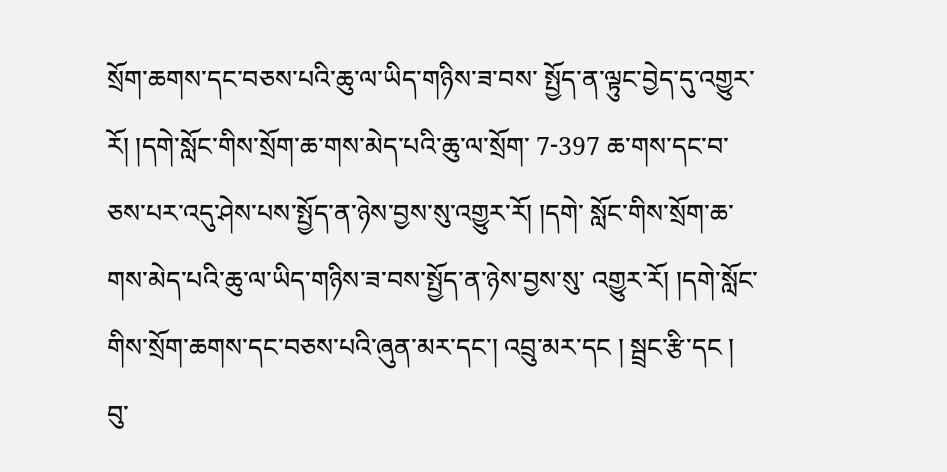སྲོག་ཆགས་དང་བཅས་པའི་ཆུ་ལ་ཡིད་གཉིས་ཟ་བས་ སྤྱོད་ན་ལྟུང་བྱེད་དུ་འགྱུར་རོ། །དགེ་སློང་གིས་སྲོག་ཆ་གས་མེད་པའི་ཆུ་ལ་སྲོག་ 7-397 ཆ་གས་དང་བ་ཅས་པར་འདུ་ཤེས་པས་སྤྱོད་ན་ཉེས་བྱས་སུ་འགྱུར་རོ། །དགེ་ སློང་གིས་སྲོག་ཆ་གས་མེད་པའི་ཆུ་ལ་ཡིད་གཉིས་ཟ་བས་སྤྱོད་ན་ཉེས་བྱས་སུ་ འགྱུར་རོ། །དགེ་སློང་གིས་སྲོག་ཆགས་དང་བཅས་པའི་ཞུན་མར་དང་། འབྲུ་མར་དང ། སྦྲང་རྩི་དང ། བུ་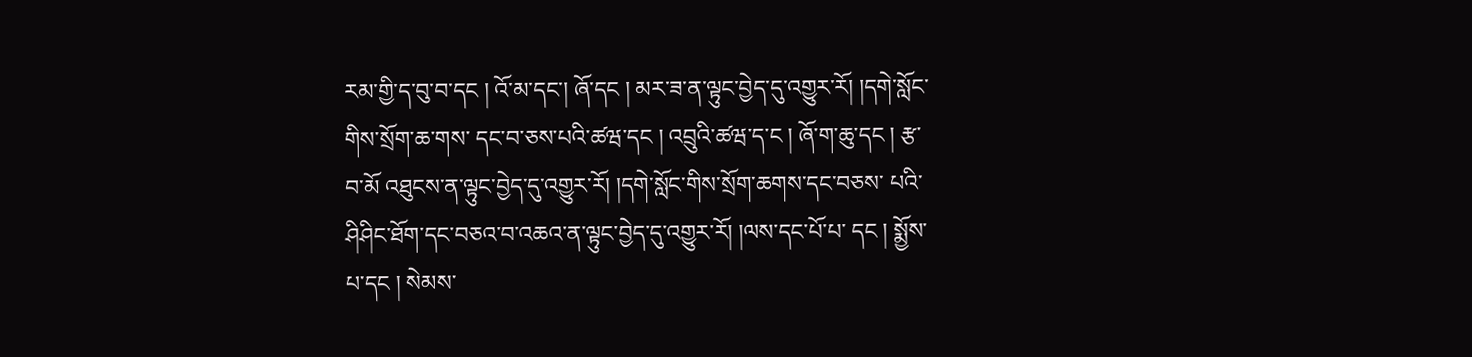རམ་གྱི་ད་བུ་བ་དང ། འོ་མ་དང་། ཞོ་དང ། མར་ཟ་ན་ལྟུང་བྱེད་དུ་འགྱུར་རོ། །དགེ་སློང་གིས་སྲོག་ཆ་གས་ དང་བ་ཅས་པའི་ཚཝ་དང ། འབྲུའི་ཚཝ་ད་ང ། ཞོ་ག་ཆུ་དང ། རྩ་བ་མོ འཐུངས་ན་ལྟུང་བྱེད་དུ་འགྱུར་རོ། །དགེ་སློང་གིས་སྲོག་ཆགས་དང་བཅས་ པའི་ཤིཤིང་ཐོག་དང་བཅའ་བ་འཆའ་ན་ལྟུང་བྱེད་དུ་འགྱུར་རོ། །ལས་དང་པོ་པ་ དང ། སྨྱོས་པ་དང ། སེམས་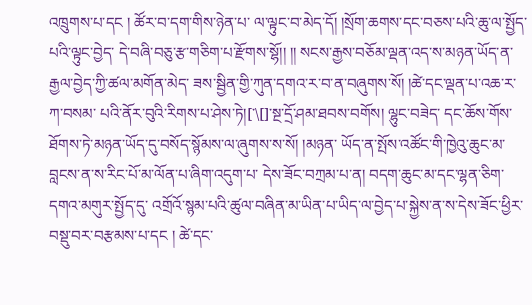འཁྲུགས་པ་དང ། ཚོར་བ་དག་གིས་ཉེན་པ་ ལ་ལྟུང་བ་མེད་དོ། །སྲོག་ཆགས་དང་བཅས་པའི་ཆུ་ལ་སྤྱོད་པའི་ལྟུང་བྱེད་ དེ་བཞི་བཅུ་རྩ་གཅིག་པ་རྫོགས་སྷོ།། །། སངས་རྒྱས་བཅོམ་ལྡན་འད་ས་མཉན་ཡོད་ན་རྒྱལ་བྱེད་ཀྱི་ཚལ་མགོན་མེད་ ཟས་སྦྱིན་གྱི་ཀུན་དགའ་ར་བ་ན་བཞུགས་སོ། །ཚེ་དང་ལྡན་པ་འཆ་ར་ཀ་བསམ་ པའི་ནོར་བུའི་རིགས་པ་ཤེས་ཏེ།[་\[]་སྔ་དྲོ་ཤམ་ཐབས་བགོས། ལྷུང་བཟེད་ དང་ཆོས་གོས་ཐོགས་ཏེ་མཉན་ཡོད་དུ་བསོད་སྙོམས་ལ་ཞུགས་ས་སོ། །མཉན་ ཡོད་ན་སྤོས་འཚོང་གི་ཁྱེའུ་ཆུང་མ་བླངས་ན་ས་རིང་པོ་མ་ལོན་པ་ཞིག་འདུག་པ་ དེས་ཟོང་བཀྲམ་པ་ན། བདག་ཆུང་མ་དང་ལྷན་ཅིག་དགའ་མགུར་སྤྱོད་དུ་ འགྲོའོ་སྙམ་པའི་ཚུལ་བཞིན་མ་ཡིན་པ་ཡིད་ལ་བྱེད་པ་སྐྱེས་ན་ས་དེས་ཟོང་ཕྱིར་ བསྡུ་བར་བརྩམས་པ་དང ། ཚེ་དང་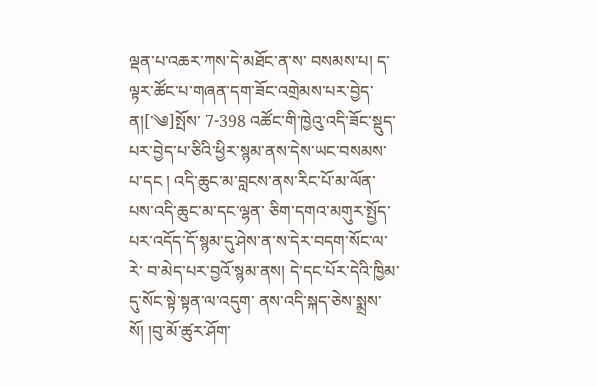ལྡན་པ་འཆར་ཀས་དེ་མཐོང་ན་ས་ བསམས་པ། ད་ལྟར་ཚོང་པ་གཞན་དག་ཟོང་འགྲེམས་པར་བྱེད་ན།[་༄]སྤོས་ 7-398 འཚོང་གི་ཁྱེའུ་འདི་ཟོང་སྡུད་པར་བྱེད་པ་ཅིའི་ཕྱིར་སྙམ་ནས་དེས་ཡང་བསམས་ པ་དང ། འདི་ཆུང་མ་བླངས་ནས་རིང་པོ་མ་ལོན་པས་འདི་ཆུང་མ་དང་ལྷན་ ཅིག་དགའ་མགུར་སྤྱོད་པར་འདོད་དོ་སྙམ་དུ་ཤེས་ན་ས་དེར་བདག་སོང་ལ་རེ་ བ་མེད་པར་བྱའོ་སྙམ་ནས། དེ་དང་པོར་དེའི་ཁྱིམ་དུ་སོང་སྟེ་སྟན་ལ་འདུག་ ནས་འདི་སྐད་ཅེས་སྨྲས་སོ། །བུ་མོ་ཚུར་ཤོག་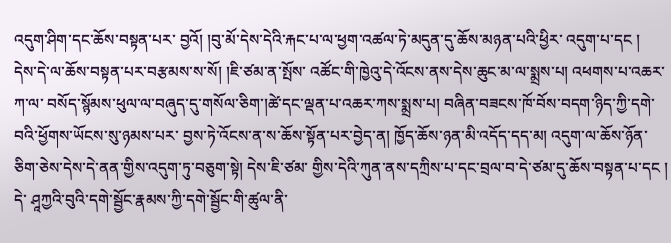འདུག་ཤིག་དང་ཆོས་བསྟན་པར་ བྱའོ། །བུ་མོ་དེས་དེའི་རྐང་པ་ལ་ཕྱག་འཚལ་ཏེ་མདུན་དུ་ཆོས་མཉན་པའི་ཕྱིར་ འདུག་པ་དང ། དེས་དེ་ལ་ཆོས་བསྟན་པར་བརྩམས་ས་སོ། །ཇི་ཙམ་ན་སྤོས་ འཚོང་གི་ཁྱེའུ་དེ་འོངས་ནས་དེས་ཆུང་མ་ལ་སྨྲས་པ། འཕགས་པ་འཆར་ཀ་ལ་ བསོད་སྙོམས་ཕུལ་ལ་བཞུད་དུ་གསོལ་ཅིག་།ཚེ་དང་ལྡན་པ་འཆར་ཀས་སྨྲས་པ། བཞིན་བཟངས་ཁོ་བོས་བདག་ཉིད་ཀྱི་དགེ་བའི་ཕྱོགས་ཡོངས་སུ་ཉམས་པར་ བྱས་ཏེ་འོངས་ན་ས་ཆོས་སྟོན་པར་བྱེད་ན། ཁྱོད་ཆོས་ཉན་མི་འདོད་དད་མ། འདུག་ལ་ཆོས་ཉོན་ཅིག་ཅེས་དེས་དེ་ནན་གྱིས་འདུག་ཏུ་བཅུག་སྟེ། དེས་ཇི་ཙམ་ གྱིས་དེའི་ཀུན་ནས་དཀྲིས་པ་དང་བྲལ་བ་དེ་ཙམ་དུ་ཆོས་བསྟན་པ་དང ། དེ་ ཤཱཀྱའི་བུའི་དགེ་སྦྱོང་རྣམས་ཀྱི་དགེ་སྦྱོང་གི་ཚུལ་ནི་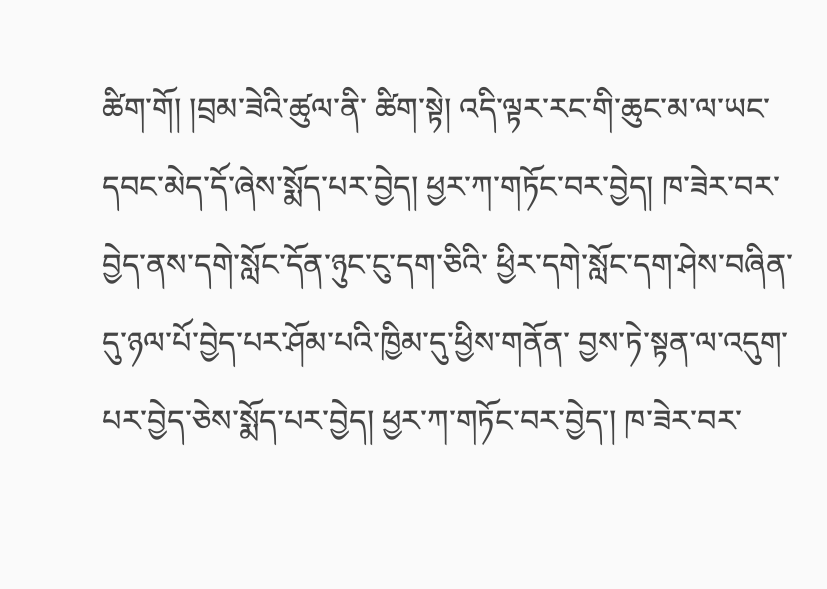ཚིག་གོ། །བྲམ་ཟེའི་ཚུལ་ནི་ ཚིག་སྟེ། འདི་ལྟར་རང་གི་ཆུང་མ་ལ་ཡང་དབང་མེད་དོ་ཞེས་སྨོད་པར་བྱེད། ཕྱར་ཀ་གཏོང་བར་བྱེད། ཁ་ཟེར་བར་བྱེད་ནས་དགེ་སློང་དོན་ཉུང་ངུ་དག་ཅིའི་ ཕྱིར་དགེ་སློང་དག་ཤེས་བཞིན་དུ་ཉལ་པོ་བྱེད་པར་ཤོམ་པའི་ཁྱིམ་དུ་ཕྱིས་གནོན་ བྱས་ཏེ་སྟན་ལ་འདུག་པར་བྱེད་ཅེས་སྨོད་པར་བྱེད། ཕྱར་ཀ་གཏོང་བར་བྱེད་། ཁ་ཟེར་བར་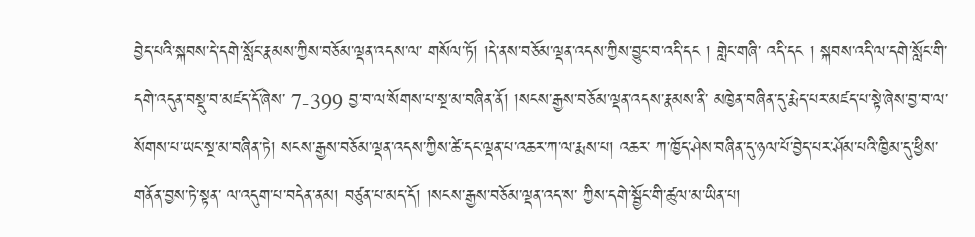བྱེད་པའི་སྐབས་དེ་དགེ་སློང་རྣམས་ཀྱིས་བཅོམ་ལྡན་འདས་ལ་ གསོལ་ཏོ། །དེ་ནས་བཅོམ་ལྡན་འདས་ཀྱིས་བྱུང་བ་འདི་དང ། གླེང་གཞི་ འདི་དང ། སྐབས་འདི་ལ་དགེ་སློང་གི་དགེ་འདུན་བསྡུ་བ་མཛད་དོ་ཞེས་ 7-399 བྱ་བ་ལ་སོགས་པ་སྔ་མ་བཞིན་ནོ། །སངས་རྒྱས་བཅོམ་ལྡན་འདས་རྣམས་ནི་ མཁྱེན་བཞིན་དུ་རྨེད་པར་མཛད་པ་སྟེ་ཞེས་བྱ་བ་ལ་སོགས་པ་ཡང་སྔ་མ་བཞིན་ཏེ། སངས་རྒྱས་བཅོམ་ལྡན་འདས་ཀྱིས་ཚེ་དང་ལྡན་པ་འཆར་ཀ་ལ་རྨས་པ། འཆར་ ཀ་ཁྱོད་ཤེས་བཞིན་དུ་ཉལ་པོ་བྱེད་པར་ཤོམ་པའི་ཁྱིམ་དུ་ཕྱིས་གནོན་བྱས་ཏེ་སྟན་ ལ་འདུག་པ་བདེན་ནམ། བཙུན་པ་མད་དོ། །སངས་རྒྱས་བཅོམ་ལྡན་འད་ས་ ཀྱིས་དགེ་སྦྱོང་གི་ཚུལ་མ་ཡིན་པ།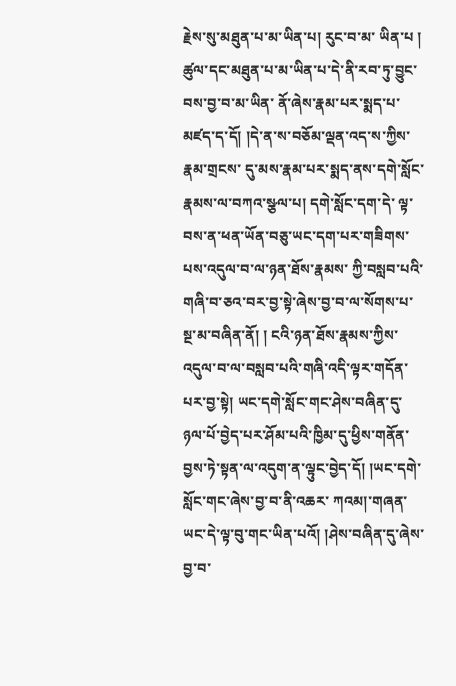རྗེས་སུ་མཐུན་པ་མ་ཡིན་པ། རུང་བ་མ་ ཡིན་པ ། ཚུལ་དང་མཐུན་པ་མ་ཡིན་པ་དེ་ནི་རབ་ཏུ་བྱུང་བས་བྱ་བ་མ་ཡིན་ ནོ་ཞེས་རྣམ་པར་སྨད་པ་མཛད་ད་དོ། །དེ་ན་ས་བཅོམ་ལྡན་འད་ས་ཀྱིས་རྣམ་གྲངས་ དུ་མས་རྣམ་པར་སྨད་ནས་དགེ་སློང་རྣམས་ལ་བཀའ་སྩལ་པ། དགེ་སློང་དག་དེ་ ལྟ་བས་ན་ཕན་ཡོན་བཅུ་ཡང་དག་པར་གཟིགས་པས་འདུལ་བ་ལ་ཉན་ཐོས་རྣམས་ ཀྱི་བསླབ་པའི་གཞི་བ་ཅའ་བར་བྱ་སྟེ་ཞེས་བྱ་བ་ལ་སོགས་པ་སྔ་མ་བཞིན་ནོ། ། ངའི་ཉན་ཐོས་རྣམས་ཀྱིས་འདུལ་བ་ལ་བསླབ་པའི་གཞི་འདི་ལྟར་གདོན་པར་བྱ་སྟེ། ཡང་དགེ་སློང་གང་ཤེས་བཞིན་དུ་ཉལ་པོ་བྱེད་པར་ཤོམ་པའི་ཁྱིམ་དུ་ཕྱིས་གནོན་ བྱས་ཏེ་སྟན་ལ་འདུག་ན་ལྟུང་བྱེད་དོ། །ཡང་དགེ་སློང་གང་ཞེས་བྱ་བ་ནི་འཆར་ ཀའམ།་གཞན་ཡང་དེ་ལྟ་བུ་གང་ཡིན་པའོ། །ཤེས་བཞིན་དུ་ཞེས་བྱ་བ་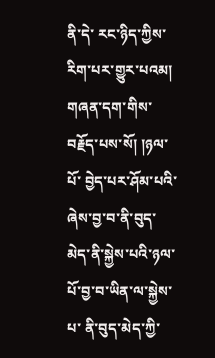ནི་དེ་ རང་ཉིད་ཀྱིས་རིག་པར་གྱུར་པའམ། གཞན་དག་གིས་བརྗོད་པས་སོ། །ཉལ་པོ་ བྱེད་པར་ཤོམ་པའི་ཞེས་བྱ་བ་ནི་བུད་མེད་ནི་སྐྱེས་པའི་ཉལ་པོ་བྱ་བ་ཡིན་ལ་སྐྱེས་པ་ ནི་བུད་མེད་ཀྱི་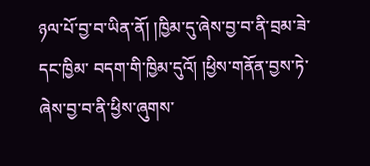ཉལ་པོ་བྱ་བ་ཡིན་ནོ། །ཁྱིམ་དུ་ཞེས་བྱ་བ་ནི་བྲམ་ཟེ་དང་ཁྱིམ་ བདག་གི་ཁྱིམ་དུའོ། །ཕྱིས་གནོན་བྱས་ཏེ་ཞེས་བྱ་བ་ནི་ཕྱིས་ཞུགས་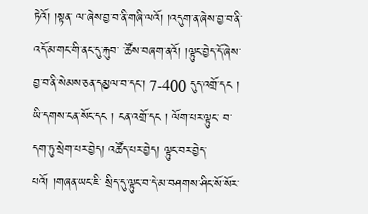ཏེའོ། །སྟན་ ལ་ཞེས་བྱ་བ་ནི་གཞི་ལའོ། །འདུག་ན་ཞེས་བྱ་བ་ནི་འདོ་མ་གང་གི་ནང་དུ་རྐུབ་ ་ཚོས་བཞག་ནའོ། །ལྟུང་བྱེད་དོ་ཞེས་བྱ་བ་ནི་སེམས་ཅན་དམྱལ་བ་དང་། 7-400 དུད་འགྲོ་དང ། ཡི་དགས་ངན་སོང་དང ། ངན་འགྲོ་དང ། ལོག་པར་ལྟུང་ བ་དག་ཏུ་སྲེག་པར་བྱེད། འཚོད་པར་བྱེད། ལྟུང་བར་བྱེད་པའོ། །གཞན་ཡང་ཇི་ སྲིད་དུ་ལྟུང་བ་དེ་མ་བཤགས་ཤིང་སོ་སོར་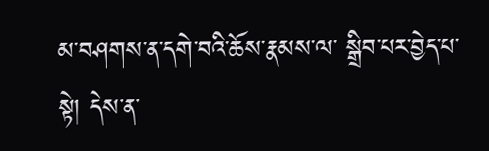མ་བཤགས་ན་དགེ་བའི་ཆོས་རྣམས་ལ་ སྒྲིབ་པར་བྱེད་པ་སྟེ། དེས་ན་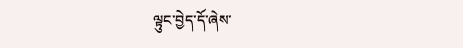ལྟུང་བྱེད་དོ་ཞེས་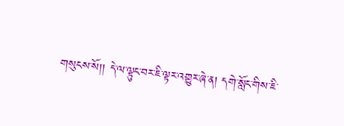གསུངས་སོ།། དེ་ལ་ལྟུང་བར་ཇི་ལྟར་འགྱུར་ཞེ་ན། དགེ་སློང་གིས་ཇི་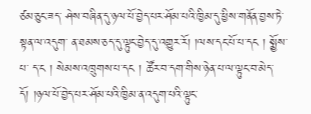ཙམ་ཅུང་ཟད་ ཤེས་བཞིན་དུ་ཉལ་པོ་བྱེད་པར་ཤོམ་པའི་ཁྱིམ་དུ་ཕྱིས་གནོན་བྱས་ཏེ་སྟན་ལ་འདུག་ ན་ཐམས་ཅད་དུ་ལྟུང་བྱེད་དུ་འགྱུར་རོ། །ལས་དང་པོ་པ་དང ། སྨྱོས་པ་ ད་ང ། སེམས་འཁྲུགས་པ་དང ། ཚོར་བ་དག་གིས་ཉེན་པ་ལ་ལྟུང་བ་མེད་ དོ། །ཉལ་པོ་བྱེད་པར་ཤོམ་པའི་ཁྱིམ་ན་འདུག་པའི་ལྟུང་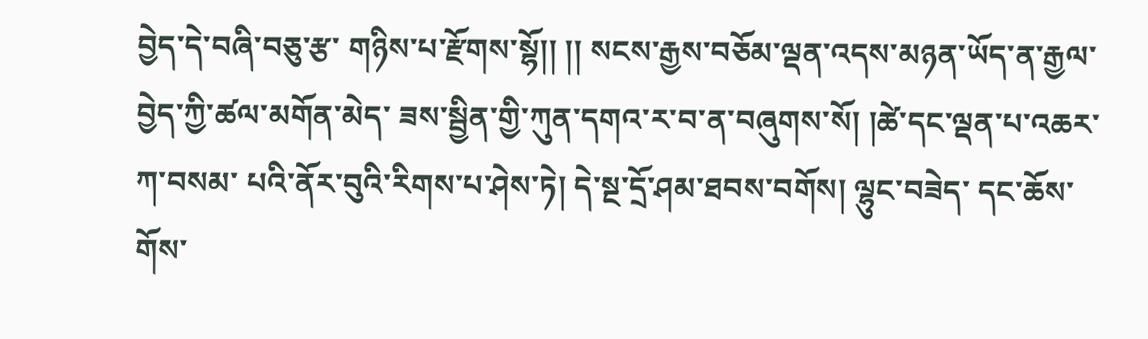བྱེད་དེ་བཞི་བཅུ་རྩ་ གཉིས་པ་རྫོགས་སྷོ།། །། སངས་རྒྱས་བཅོམ་ལྡན་འདས་མཉན་ཡོད་ན་རྒྱལ་བྱེད་ཀྱི་ཚལ་མགོན་མེད་ ཟས་སྦྱིན་གྱི་ཀུན་དགའ་ར་བ་ན་བཞུགས་སོ། །ཚེ་དང་ལྡན་པ་འཆར་ཀ་བསམ་ པའི་ནོར་བུའི་རིགས་པ་ཤེས་ཏེ། དེ་སྔ་དྲོ་ཤམ་ཐབས་བགོས། ལྷུང་བཟེད་ དང་ཆོས་གོས་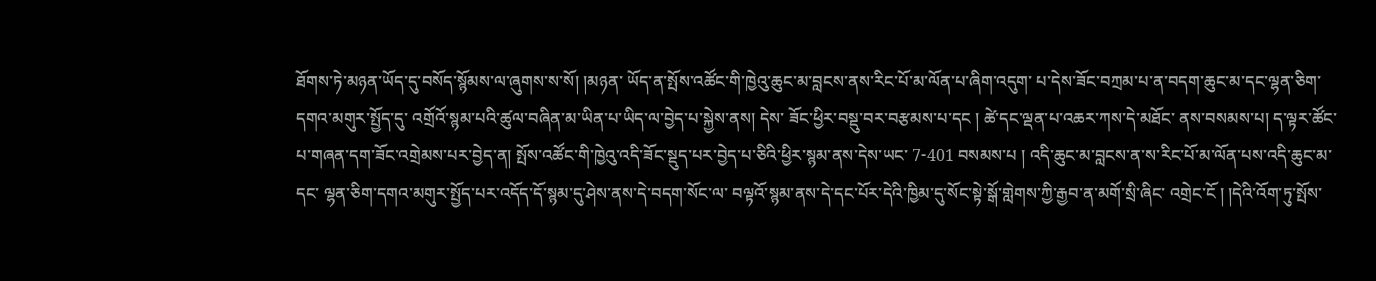ཐོགས་ཏེ་མཉན་ཡོད་དུ་བསོད་སྙོམས་ལ་ཞུགས་ས་སོ། །མཉན་ ཡོད་ན་སྤོས་འཚོང་གི་ཁྱེའུ་ཆུང་མ་བླངས་ནས་རིང་པོ་མ་ལོན་པ་ཞིག་འདུག་ པ་དེས་ཟོང་བཀྲམ་པ་ན་བདག་ཆུང་མ་དང་ལྷན་ཅིག་དགའ་མགུར་སྤྱོད་དུ་ འགྲོའོ་སྙམ་པའི་ཚུལ་བཞིན་མ་ཡིན་པ་ཡིད་ལ་བྱེད་པ་སྐྱེས་ནས། དེས་ ཟོང་ཕྱིར་བསྡུ་བར་བརྩམས་པ་དང ། ཚེ་དང་ལྡན་པ་འཆར་ཀས་དེ་མཐོང་ ནས་བསམས་པ། ད་ལྟར་ཚོང་པ་གཞན་དག་ཟོང་འགྲེམས་པར་བྱེད་ན། སྤོས་འཚོང་གི་ཁྱེའུ་འདི་ཟོང་སྡུད་པར་བྱེད་པ་ཅིའི་ཕྱིར་སྙམ་ནས་དེས་ཡང་ 7-401 བསམས་པ ། འདི་ཆུང་མ་བླངས་ན་ས་རིང་པོ་མ་ལོན་པས་འདི་ཆུང་མ་དང་ ལྷན་ཅིག་དགའ་མགུར་སྤྱོད་པར་འདོད་དོ་སྙམ་དུ་ཤེས་ནས་དེ་བདག་སོང་ལ་ བལྟའོ་སྙམ་ནས་དེ་དང་པོར་དེའི་ཁྱིམ་དུ་སོང་སྟེ་སྒོ་གླེགས་ཀྱི་རྒྱབ་ན་མགོ་སྲི་ཞིང་ འགྲེང་ངོ ། །དེའི་འོག་ཏུ་སྤོས་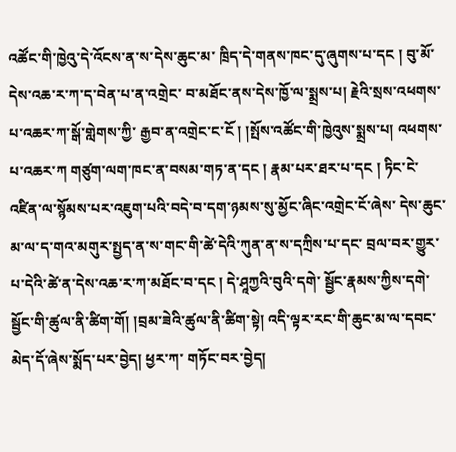འཚོང་གི་ཁྱེའུ་དེ་འོངས་ན་ས་དེས་ཆུང་མ་ ཁྲིད་དེ་གནས་ཁང་དུ་ཞུགས་པ་དང ། བུ་མོ་དེས་འཆ་ར་ཀ་ད་བེན་པ་ན་འགྲེང་ བ་མཐོང་ནས་དེས་ཁྱོ་ལ་སྨྲས་པ། རྗེའི་སྲས་འཕགས་པ་འཆར་ཀ་སྒོ་གླེགས་ཀྱི་ རྒྱབ་ན་འགྲེང་ང་ངོ ། །སྤོས་འཚོང་གི་ཁྱེའུས་སྨྲས་པ། འཕགས་པ་འཆར་ཀ གཙུག་ལག་ཁང་ན་བསམ་གཏ་ན་དང ། རྣམ་པར་ཐར་པ་དང ། ཏིང་ངེ་ འཛིན་ལ་སྙོམས་པར་འཇུག་པའི་བདེ་བ་དག་ཉམས་སུ་མྱོང་ཞིང་འགྲེང་ངོ་ཞེས་ དེས་ཆུང་མ་ལ་ད་གའ་མགུར་སྤྱད་ན་ས་གང་གི་ཚེ་དེའི་ཀུན་ན་ས་དཀྲིས་པ་དང་ བྲལ་བར་གྱུར་པ་དེའི་ཚེ་ན་དེས་འཆ་ར་ཀ་མཐོང་བ་དང ། དེ་ཤཱཀྱའི་བུའི་དགེ་ སྦྱོང་རྣམས་ཀྱིས་དགེ་སྦྱོང་གི་ཚུལ་ནི་ཚིག་གོ། །བྲམ་ཟེའི་ཚུལ་ནི་ཚིག་སྟེ། འདི་ལྟར་རང་གི་ཆུང་མ་ལ་དབང་མེད་དོ་ཞེས་སྨོད་པར་བྱེད། ཕྱར་ཀ་ གཏོང་བར་བྱེད།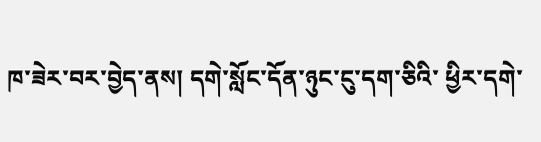ཁ་ཟེར་བར་བྱེད་ནས། དགེ་སློང་དོན་ཉུང་ངུ་དག་ཅིའི་ ཕྱིར་དགེ་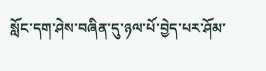སློང་དག་ཤེས་བཞིན་དུ་ཉལ་པོ་བྱེད་པར་ཤོམ་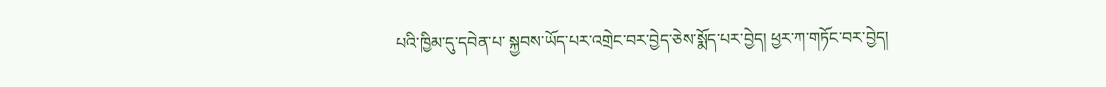པའི་ཁྱིམ་དུ་དབེན་པ་ སྐྱབས་ཡོད་པར་འགྲེང་བར་བྱེད་ཅེས་སྨོད་པར་བྱེད། ཕྱར་ཀ་གཏོང་བར་བྱེད།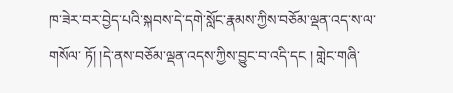ཁ་ཟེར་བར་བྱེད་པའི་སྐབས་དེ་དགེ་སློང་རྣམས་ཀྱིས་བཅོམ་ལྡན་འད་ས་ལ་གསོལ་ ཏོ། །དེ་ནས་བཅོམ་ལྡན་འདས་ཀྱིས་བྱུང་བ་འདི་དང ། གླེང་གཞི་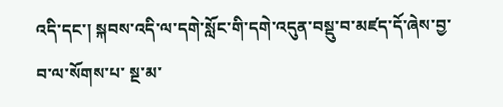འདི་དང་། སྐབས་འདི་ལ་དགེ་སློང་གི་དགེ་འདུན་བསྡུ་བ་མཛད་དོ་ཞེས་བྱ་བ་ལ་སོགས་པ་ སྔ་མ་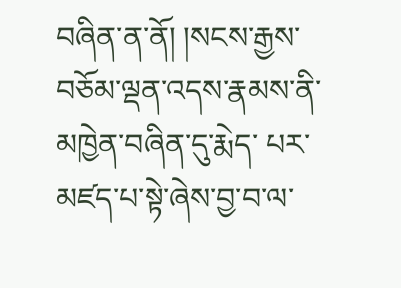བཞིན་ན་ནོ། །སངས་རྒྱས་བཅོམ་ལྡན་འདས་རྣམས་ནི་མཁྱེན་བཞིན་དུ་རྨེད་ པར་མཛད་པ་སྟེ་ཞེས་བྱ་བ་ལ་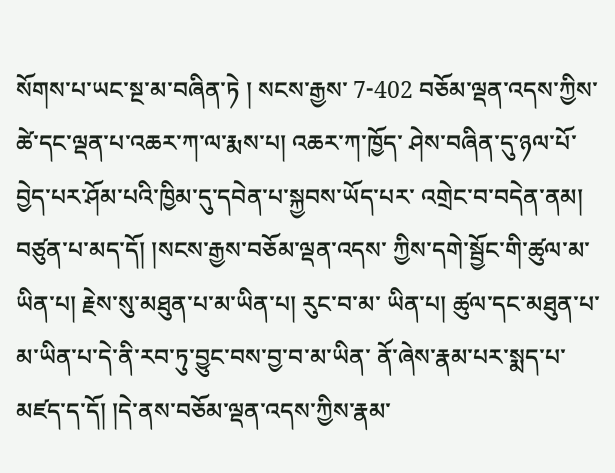སོགས་པ་ཡང་སྔ་མ་བཞིན་ཏེ ། སངས་རྒྱས་ 7-402 བཅོམ་ལྡན་འདས་ཀྱིས་ཚེ་དང་ལྡན་པ་འཆར་ཀ་ལ་རྨས་པ། འཆར་ཀ་ཁྱོད་ ཤེས་བཞིན་དུ་ཉལ་པོ་བྱེད་པར་ཤོམ་པའི་ཁྱིམ་དུ་དབེན་པ་སྐྱབས་ཡོད་པར་ འགྲེང་བ་བདེན་ནམ། བཙུན་པ་མད་དོ། །སངས་རྒྱས་བཅོམ་ལྡན་འདས་ ཀྱིས་དགེ་སྦྱོང་གི་ཚུལ་མ་ཡིན་པ། རྗེས་སུ་མཐུན་པ་མ་ཡིན་པ། རུང་བ་མ་ ཡིན་པ། ཚུལ་དང་མཐུན་པ་མ་ཡིན་པ་དེ་ནི་རབ་ཏུ་བྱུང་བས་བྱ་བ་མ་ཡིན་ ནོ་ཞེས་རྣམ་པར་སྨད་པ་མཛད་ད་དོ། །དེ་ནས་བཅོམ་ལྡན་འདས་ཀྱིས་རྣམ་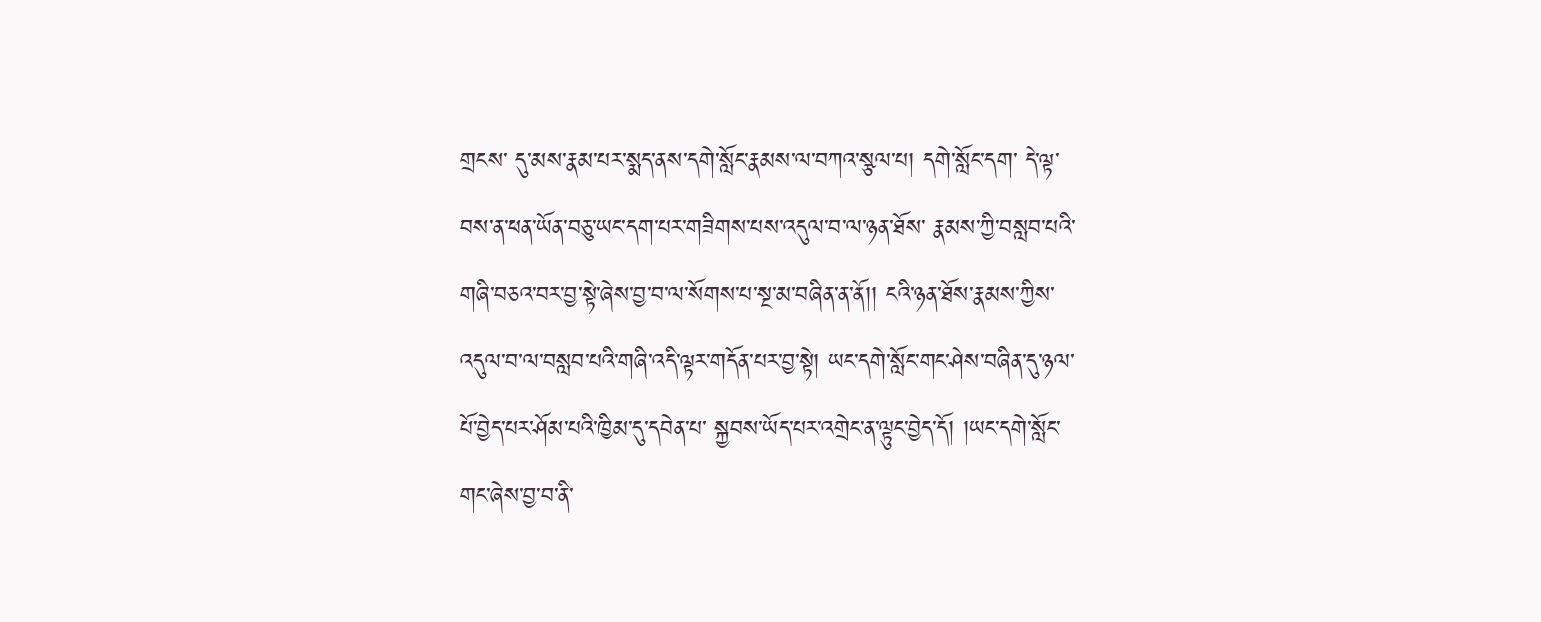གྲངས་ དུ་མས་རྣམ་པར་སྨད་ནས་དགེ་སློང་རྣམས་ལ་བཀའ་སྩལ་པ། དགེ་སློང་དག་ དེ་ལྟ་བས་ན་ཕན་ཡོན་བཅུ་ཡང་དག་པར་གཟིགས་པས་འདུལ་བ་ལ་ཉན་ཐོས་ རྣམས་ཀྱི་བསླབ་པའི་གཞི་བཅའ་བར་བྱ་སྟེ་ཞེས་བྱ་བ་ལ་སོགས་པ་སྔ་མ་བཞིན་ན་ནོ།། ངའི་ཉན་ཐོས་རྣམས་ཀྱིས་འདུལ་བ་ལ་བསླབ་པའི་གཞི་འདི་ལྟར་གདོན་པར་བྱ་སྟེ། ཡང་དགེ་སློང་གང་ཤེས་བཞིན་དུ་ཉལ་པོ་བྱེད་པར་ཤོམ་པའི་ཁྱིམ་དུ་དབེན་པ་ སྐྱབས་ཡོད་པར་འགྲེང་ན་ལྟུང་བྱེད་དོ། །ཡང་དགེ་སློང་གང་ཞེས་བྱ་བ་ནི་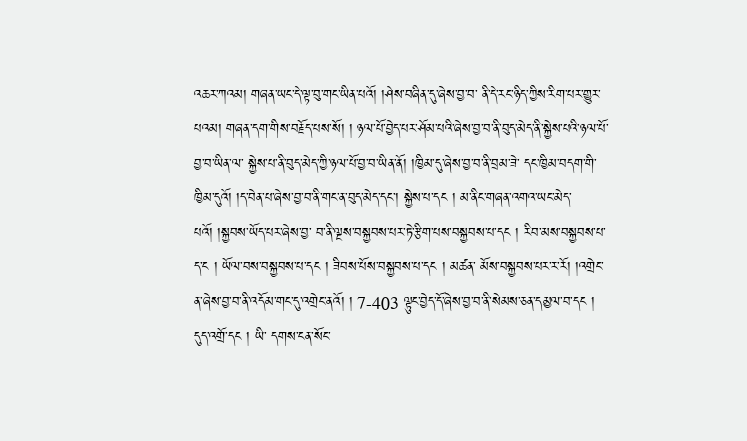འཆར་ཀའམ། གཞན་ཡང་དེ་ལྟ་བུ་གང་ཡིན་པའོ། །ཤེས་བཞིན་དུ་ཞེས་བྱ་བ་ ནི་དེ་རང་ཉིད་ཀྱིས་རིག་པར་གྱུར་པའམ། གཞན་དག་གིས་བརྗོད་པས་སོ། ། ཉལ་པོ་བྱེད་པར་ཤོམ་པའི་ཞེས་བྱ་བ་ནི་བུད་མེད་ནི་སྐྱེས་པའི་ཉལ་པོ་བྱ་བ་ཡིན་ལ་ སྐྱེས་པ་ནི་བུད་མེད་ཀྱི་ཉལ་པོ་བྱ་བ་ཡིན་ནོ། །ཁྱིམ་དུ་ཞེས་བྱ་བ་ནི་བྲམ་ཟེ་ དང་ཁྱིམ་བདག་གི་ཁྱིམ་དུའོ། །ད་བེན་པ་ཞེས་བྱ་བ་ནི་གང་ན་བུད་མེད་དང་། སྐྱེས་པ་དང ། མ་ནིང་གཞན་འགའ་ཡང་མེད་པའོ། །སྐྱབས་ཡོད་པར་ཞེས་བྱ་ བ་ནི་ལྔས་བསྐྱབས་པར་ཏེ་རྩིག་པས་བསྐྱབས་པ་དང ། རིབ་མས་བསྐྱབས་པ་ ད་ང ། ཡོལ་བས་བསྐྱབས་པ་དང ། ཟིབས་པོས་བསྐྱབས་པ་དང ། མཚན་ མོས་བསྐྱབས་པར་ར་རོ། །འགྲེང་ན་ཞེས་བྱ་བ་ནི་འདོམ་གང་དུ་འགྲེང་ནའོ། ། 7-403 ལྟུང་བྱེད་དོ་ཞེས་བྱ་བ་ནི་སེམས་ཅན་དམྱལ་བ་དང ། དུད་འགྲོ་དང ། ཡི་ དགས་ངན་སོང་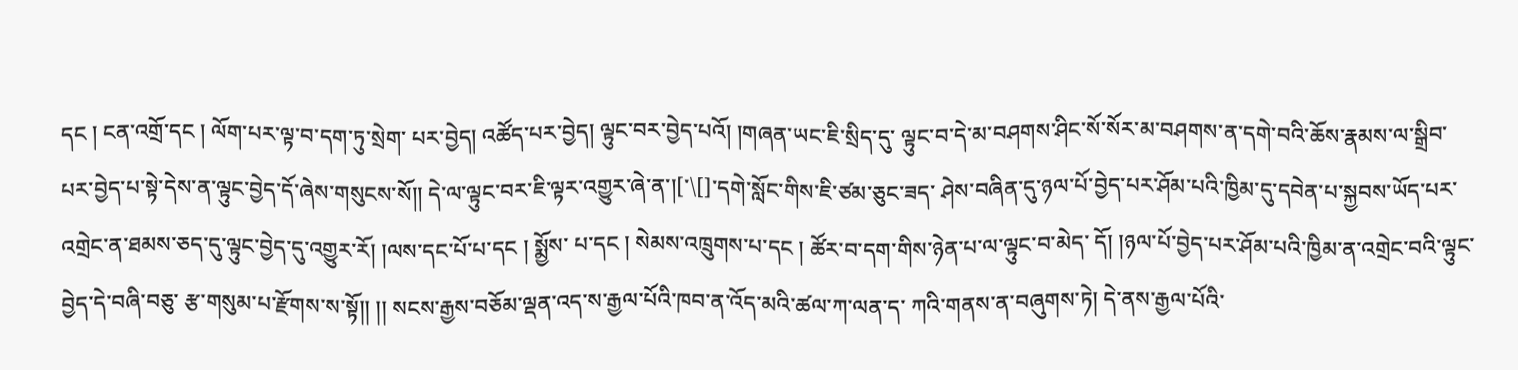དང ། ངན་འགྲོ་དང ། ལོག་པར་ལྟ་བ་དག་ཏུ་སྲེག་ པར་བྱེད། འཚོད་པར་བྱེད། ལྟུང་བར་བྱེད་པའོ། །གཞན་ཡང་ཇི་སྲིད་དུ་ ལྟུང་བ་དེ་མ་བཤགས་ཤིང་སོ་སོར་མ་བཤགས་ན་དགེ་བའི་ཆོས་རྣམས་ལ་སྒྲིབ་ པར་བྱེད་པ་སྟེ་དེས་ན་ལྟུང་བྱེད་དོ་ཞེས་གསུངས་སོ།། དེ་ལ་ལྟུང་བར་ཇི་ལྟར་འགྱུར་ཞེ་ན་།[་\[]་དགེ་སློང་གིས་ཇི་ཙམ་ཅུང་ཟད་ ཤེས་བཞིན་དུ་ཉལ་པོ་བྱེད་པར་ཤོམ་པའི་ཁྱིམ་དུ་དབེན་པ་སྐྱབས་ཡོད་པར་ འགྲེང་ན་ཐམས་ཅད་དུ་ལྟུང་བྱེད་དུ་འགྱུར་རོ། །ལས་དང་པོ་པ་དང ། སྨྱོས་ པ་དང ། སེམས་འཁྲུགས་པ་དང ། ཚོར་བ་དག་གིས་ཉེན་པ་ལ་ལྟུང་བ་མེད་ དོ། །ཉལ་པོ་བྱེད་པར་ཤོམ་པའི་ཁྱིམ་ན་འགྲེང་བའི་ལྟུང་བྱེད་དེ་བཞི་བཅུ་ རྩ་གསུམ་པ་རྫོགས་ས་སྟོ།། །། སངས་རྒྱས་བཅོམ་ལྡན་འད་ས་རྒྱལ་པོའི་ཁབ་ན་འོད་མའི་ཚལ་ཀ་ལན་ད་ ཀའི་གནས་ན་བཞུགས་ཏེ། དེ་ནས་རྒྱལ་པོའི་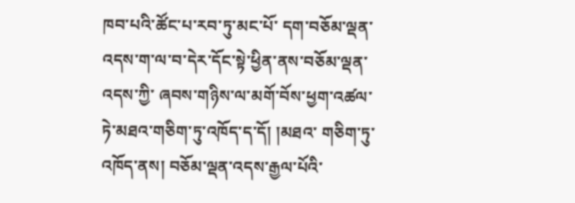ཁབ་པའི་ཚོང་པ་རབ་ཏུ་མང་པོ་ དག་བཅོམ་ལྡན་འདས་ག་ལ་བ་དེར་དོང་སྟེ་ཕྱིན་ནས་བཅོམ་ལྡན་འདས་ཀྱི་ ཞབས་གཉིས་ལ་མགོ་བོས་ཕྱག་འཚལ་ཏེ་མཐའ་གཅིག་ཏུ་འཁོད་ད་དོ། །མཐའ་ གཅིག་ཏུ་འཁོད་ནས། བཅོམ་ལྡན་འདས་རྒྱལ་པོའི་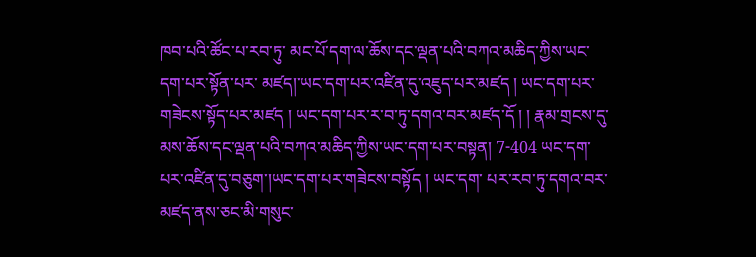ཁབ་པའི་ཚོང་པ་རབ་ཏུ་ མང་པོ་དག་ལ་ཆོས་དང་ལྡན་པའི་བཀའ་མཆིད་ཀྱིས་ཡང་དག་པར་སྟོན་པར་ མཛད།་ཡང་དག་པར་འཛིན་དུ་འཇུད་པར་མཛད ། ཡང་དག་པར་ གཟེངས་སྟོད་པར་མཛད ། ཡང་དག་པར་ར་བ་ཏུ་དགའ་བར་མཛད་དོ ། ། རྣམ་གྲངས་དུ་མས་ཆོས་དང་ལྡན་པའི་བཀའ་མཆིད་ཀྱིས་ཡང་དག་པར་བསྟན། 7-404 ཡང་དག་པར་འཛིན་དུ་བཅུག་།ཡང་དག་པར་གཟེངས་བསྟོད ། ཡང་དག་ པར་རབ་ཏུ་དགའ་བར་མཛད་ནས་ཅང་མི་གསུང་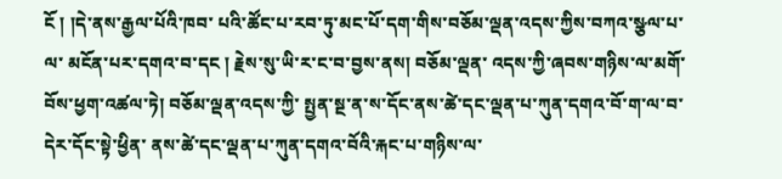ངོ ། །དེ་ནས་རྒྱལ་པོའི་ཁབ་ པའི་ཚོང་པ་རབ་ཏུ་མང་པོ་དག་གིས་བཅོམ་ལྡན་འདས་ཀྱིས་བཀའ་སྩལ་པ་ལ་ མངོན་པར་དགའ་བ་དང ། རྗེས་སུ་ཡི་ར་ང་བ་བྱས་ནས། བཅོམ་ལྡན་ འདས་ཀྱི་ཞབས་གཉིས་ལ་མགོ་བོས་ཕྱག་འཚལ་ཏེ། བཅོམ་ལྡན་འདས་ཀྱི་ སྤྱན་སྔ་ན་ས་དོང་ནས་ཚེ་དང་ལྡན་པ་ཀུན་དགའ་བོ་ག་ལ་བ་དེར་དོང་སྟེ་ཕྱིན་ ནས་ཚེ་དང་ལྡན་པ་ཀུན་དགའ་བོའི་རྐང་པ་གཉིས་ལ་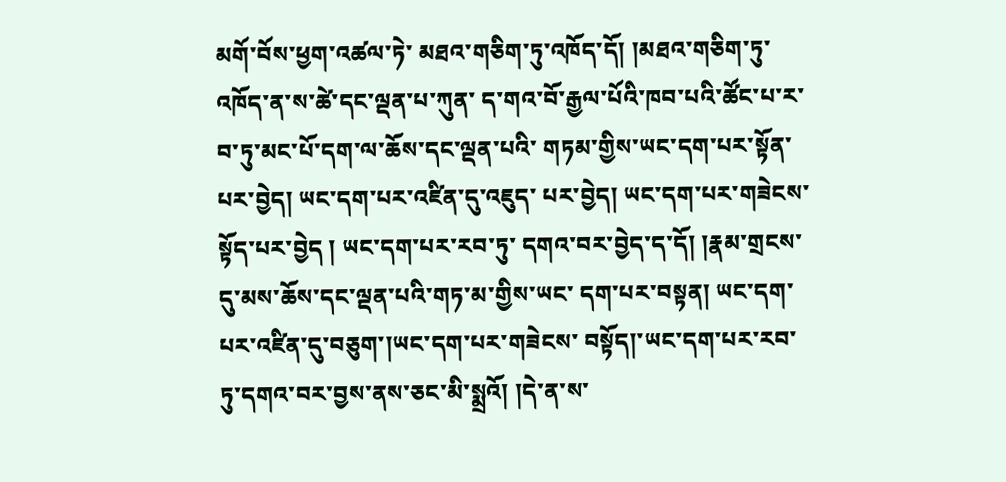མགོ་བོས་ཕྱག་འཚལ་ཏེ་ མཐའ་གཅིག་ཏུ་འཁོད་དོ། །མཐའ་གཅིག་ཏུ་འཁོད་ན་ས་ཚེ་དང་ལྡན་པ་ཀུན་ ད་གའ་བོ་རྒྱལ་པོའི་ཁབ་པའི་ཚོང་པ་ར་བ་ཏུ་མང་པོ་དག་ལ་ཆོས་དང་ལྡན་པའི་ གཏམ་གྱིས་ཡང་དག་པར་སྟོན་པར་བྱེད། ཡང་དག་པར་འཛིན་དུ་འཇུད་ པར་བྱེད། ཡང་དག་པར་གཟེངས་སྟོད་པར་བྱེད ། ཡང་དག་པར་རབ་ཏུ་ དགའ་བར་བྱེད་ད་དོ། །རྣམ་གྲངས་དུ་མས་ཆོས་དང་ལྡན་པའི་གཏ་མ་གྱིས་ཡང་ དག་པར་བསྟན། ཡང་དག་པར་འཛིན་དུ་བཅུག་།ཡང་དག་པར་གཟེངས་ བསྟོད།་ཡང་དག་པར་རབ་ཏུ་དགའ་བར་བྱས་ནས་ཅང་མི་སྨྲའོ། །དེ་ན་ས་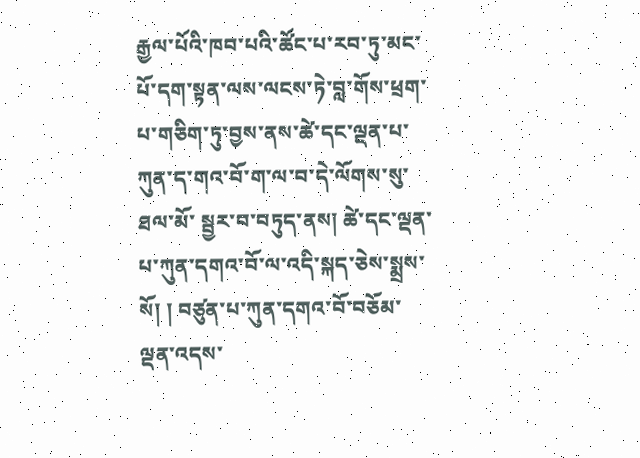རྒྱལ་པོའི་ཁབ་པའི་ཚོང་པ་རབ་ཏུ་མང་པོ་དག་སྟན་ལས་ལངས་ཏེ་བླ་གོས་ཕྲག་ པ་གཅིག་ཏུ་བྱས་ནས་ཚེ་དང་ལྡན་པ་ཀུན་ད་གའ་བོ་ག་ལ་བ་དེ་ལོགས་སུ་ཐལ་མོ་ སྦྱར་བ་བཏུད་ནས། ཚེ་དང་ལྡན་པ་ཀུན་དགའ་བོ་ལ་འདི་སྐད་ཅེས་སྨྲས་སོ། ། བཙུན་པ་ཀུན་དགའ་བོ་བཅོམ་ལྡན་འདས་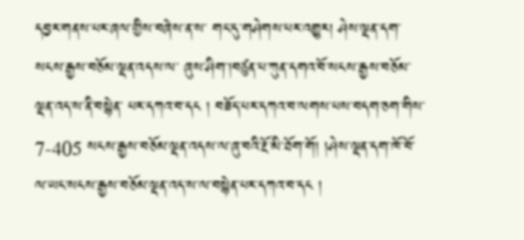དབྱར་གནས་པར་ཞལ་གྱིས་བཞེས་ན་ས་ གང་དུ་གཤེགས་པར་འགྱུར། ཤེས་ལྡན་དག་སངས་རྒྱས་བཅོམ་ལྡན་འདས་ལ་ ཞུས་ཤིག་།བཙུན་པ་ཀུན་དགའ་བོ་སངས་རྒྱས་བཅོམ་ལྡན་འད་ས་ནི་བསྙེན་ པར་དཀའ་བ་དང ། བཟོད་པར་དཀའ་བ་ལགས་པས་བདག་ཅག་གིས་ 7-405 སངས་རྒྱས་བཅོམ་ལྡན་འདས་ལ་ཞུ་བའི་རྔོ་མི་ཐོག་གོ། །ཤེས་ལྡན་དག་ཁོ་བོ་ ལ་ཡང་སངས་རྒྱས་བཅོམ་ལྡན་འད་ས་ལ་བསྙེན་པར་དཀའ་བ་དང །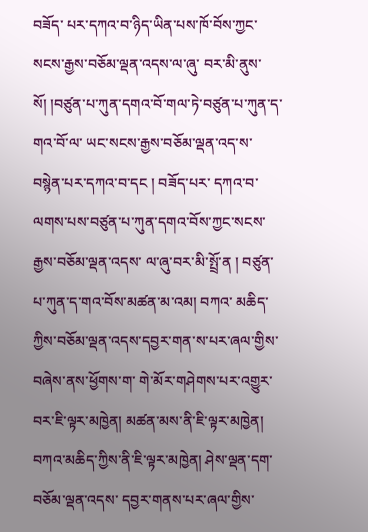བཟོད་ པར་དཀའ་བ་ཉིད་ཡིན་པས་ཁོ་བོས་ཀྱང་སངས་རྒྱས་བཅོམ་ལྡན་འདས་ལ་ཞུ་ བར་མི་ནུས་སོ། །བཙུན་པ་ཀུན་དགའ་བོ་གལ་ཏེ་བཙུན་པ་ཀུན་ད་གའ་བོ་ལ་ ཡང་སངས་རྒྱས་བཅོམ་ལྡན་འད་ས་བསྙེན་པར་དཀའ་བ་དང ། བཟོད་པར་ དཀའ་བ་ལགས་པས་བཙུན་པ་ཀུན་དགའ་བོས་ཀྱང་སངས་རྒྱས་བཅོམ་ལྡན་འདས་ ལ་ཞུ་བར་མི་སྤྲོ་ན ། བཙུན་པ་ཀུན་ད་གའ་བོས་མཚན་མ་འམ། བཀའ་ མཆིད་ཀྱིས་བཅོམ་ལྡན་འདས་དབྱར་གན་ས་པར་ཞལ་གྱིས་བཞེས་ནས་ཕྱོགས་ག་ གེ་མོར་གཤེགས་པར་འགྱུར་བར་ཇི་ལྟར་མཁྱེན། མཚན་མས་ནི་ཇི་ལྟར་མཁྱེན། བཀའ་མཆིད་ཀྱིས་ནི་ཇི་ལྟར་མཁྱེན། ཤེས་ལྡན་དག་བཅོམ་ལྡན་འདས་ དབྱར་གནས་པར་ཞལ་གྱིས་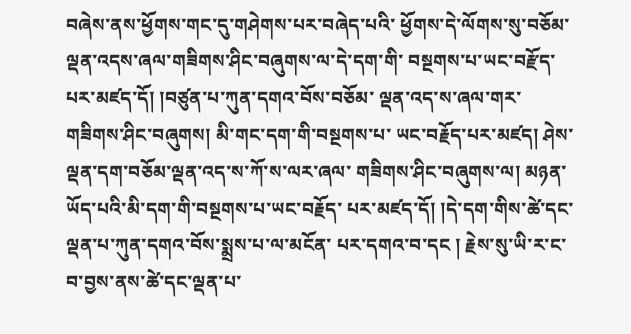བཞེས་ནས་ཕྱོགས་གང་དུ་གཤེགས་པར་བཞེད་པའི་ ཕྱོགས་དེ་ལོགས་སུ་བཅོམ་ལྡན་འདས་ཞལ་གཟིགས་ཤིང་བཞུགས་ལ་དེ་དག་གི་ བསྔགས་པ་ཡང་བརྫོད་པར་མཛད་དོ། །བཙུན་པ་ཀུན་དགའ་བོས་བཅོམ་ ལྡན་འད་ས་ཞལ་གར་གཟིགས་ཤིང་བཞུགས། མི་གང་དག་གི་བསྔགས་པ་ ཡང་བརྗོད་པར་མཛད། ཤེས་ལྡན་དག་བཅོམ་ལྡན་འད་ས་ཀོ་ས་ལར་ཞལ་ གཟིགས་ཤིང་བཞུགས་ལ། མཉན་ཡོད་པའི་མི་དག་གི་བསྔགས་པ་ཡང་བརྗོད་ པར་མཛད་དོ། །དེ་དག་གིས་ཚེ་དང་ལྡན་པ་ཀུན་དགའ་བོས་སྨྲས་པ་ལ་མངོན་ པར་དགའ་བ་དང ། རྗེས་སུ་ཡི་ར་ང་བ་བྱས་ནས་ཚེ་དང་ལྡན་པ་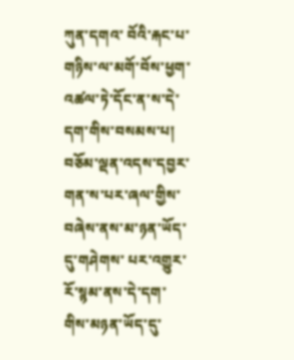ཀུན་དགའ་ བོའི་རྐང་པ་གཉིས་ལ་མགོ་བོས་ཕྱག་འཚལ་ཏེ་དོང་ན་ས་དེ་དག་གིས་བསམས་པ། བཅོམ་ལྡན་འདས་དབྱར་གན་ས་པར་ཞལ་གྱིས་བཞེས་ནས་མ་ཉན་ཡོད་དུ་གཤེགས་ པར་འགྱུར་རོ་སྙམ་ནས་དེ་དག་གིས་མཉན་ཡོད་དུ་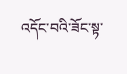འདོང་བའི་ཟོང་སྟ་